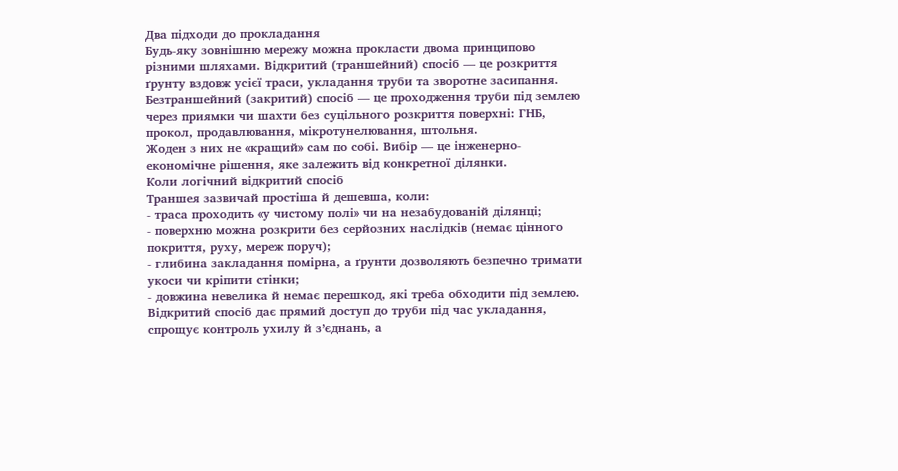Два підходи до прокладання
Будь-яку зовнішню мережу можна прокласти двома принципово різними шляхами. Відкритий (траншейний) спосіб — це розкриття ґрунту вздовж усієї траси, укладання труби та зворотне засипання. Безтраншейний (закритий) спосіб — це проходження труби під землею через приямки чи шахти без суцільного розкриття поверхні: ГНБ, прокол, продавлювання, мікротунелювання, штольня.
Жоден з них не «кращий» сам по собі. Вибір — це інженерно-економічне рішення, яке залежить від конкретної ділянки.
Коли логічний відкритий спосіб
Траншея зазвичай простіша й дешевша, коли:
- траса проходить «у чистому полі» чи на незабудованій ділянці;
- поверхню можна розкрити без серйозних наслідків (немає цінного покриття, руху, мереж поруч);
- глибина закладання помірна, а ґрунти дозволяють безпечно тримати укоси чи кріпити стінки;
- довжина невелика й немає перешкод, які треба обходити під землею.
Відкритий спосіб дає прямий доступ до труби під час укладання, спрощує контроль ухилу й з’єднань, а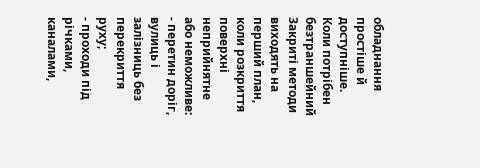обладнання простіше й доступніше.
Коли потрібен безтраншейний
Закриті методи виходять на перший план, коли розкриття поверхні неприйнятне або неможливе:
- перетин доріг, вулиць і залізниць без перекриття руху;
- проходи під річками, каналами,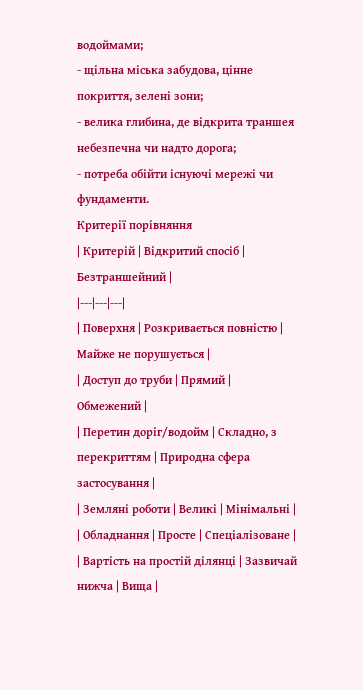водоймами;
- щільна міська забудова, цінне покриття, зелені зони;
- велика глибина, де відкрита траншея небезпечна чи надто дорога;
- потреба обійти існуючі мережі чи фундаменти.
Критерії порівняння
| Критерій | Відкритий спосіб | Безтраншейний |
|---|---|---|
| Поверхня | Розкривається повністю | Майже не порушується |
| Доступ до труби | Прямий | Обмежений |
| Перетин доріг/водойм | Складно, з перекриттям | Природна сфера застосування |
| Земляні роботи | Великі | Мінімальні |
| Обладнання | Просте | Спеціалізоване |
| Вартість на простій ділянці | Зазвичай нижча | Вища |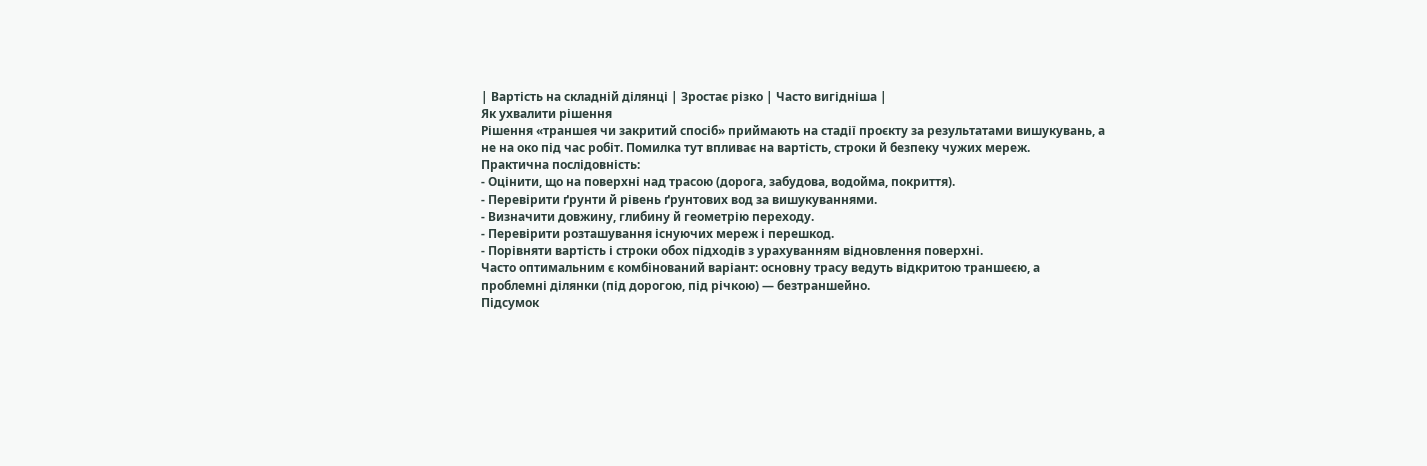| Вартість на складній ділянці | Зростає різко | Часто вигідніша |
Як ухвалити рішення
Рішення «траншея чи закритий спосіб» приймають на стадії проєкту за результатами вишукувань, а не на око під час робіт. Помилка тут впливає на вартість, строки й безпеку чужих мереж.
Практична послідовність:
- Оцінити, що на поверхні над трасою (дорога, забудова, водойма, покриття).
- Перевірити ґрунти й рівень ґрунтових вод за вишукуваннями.
- Визначити довжину, глибину й геометрію переходу.
- Перевірити розташування існуючих мереж і перешкод.
- Порівняти вартість і строки обох підходів з урахуванням відновлення поверхні.
Часто оптимальним є комбінований варіант: основну трасу ведуть відкритою траншеєю, а проблемні ділянки (під дорогою, під річкою) — безтраншейно.
Підсумок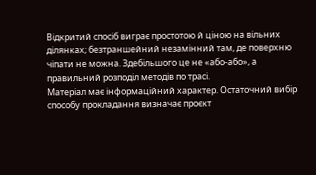Відкритий спосіб виграє простотою й ціною на вільних ділянках; безтраншейний незамінний там, де поверхню чіпати не можна. Здебільшого це не «або-або», а правильний розподіл методів по трасі.
Матеріал має інформаційний характер. Остаточний вибір способу прокладання визначає проєкт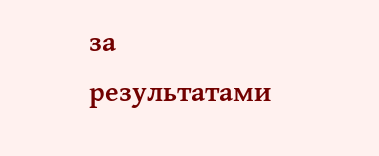за результатами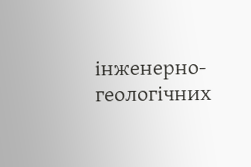інженерно-геологічних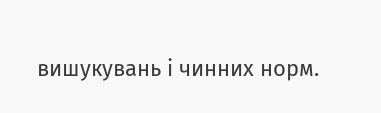вишукувань і чинних норм.